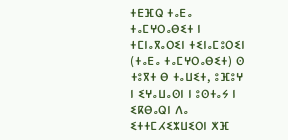ⵜⴹⴼⵕ ⵜⴰⴹⴰ ⵜⴰⵎⵖⵔⴰⴱⵉⵜ ⵏ ⵜⵎⵏⴰⴳⴰⵔⵉⵏ ⵜⵉⵏⴰⵎⵓⵔⵉⵏ (ⵜⴰⴹⴰ ⵜⴰⵎⵖⵔⴰⴱⵉⵜ) ⵙ ⵜⵓⴳⵜ ⴱ ⵜⴰⵡⵉⵜ, ⵓⴼⵓⵖ ⵏ ⵉⵖⴰⵡⴰⵙⵏ ⵏ ⵓⵙⵜⴰⵢ ⵏ ⵉⴽⴱⴰⵕⵏ ⴷⴰ ⵉⵜⵜⵎⵃⵉⵣⵡⵉⵔⵏ ⵅⴼ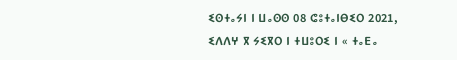ⵉⵙⵜⴰⵢⵏ ⵏ ⵡⴰⵙⵙ 08 ⵛⵓⵜⴰⵏⴱⵉⵔ 2021, ⵉⴷⴷⵖ ⴳ ⵢⵉⴳⵔ ⵏ ⵜⵡⵓⵔⵉ ⵏ « ⵜⴰⴹⴰ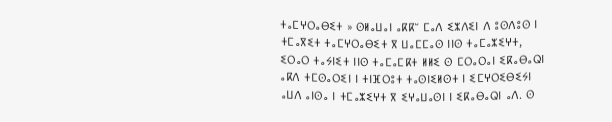ⵜⴰⵎⵖⵔⴰⴱⵉⵜ » ⵙⵍⴰⵡⴰⵏ ⴰⴽⴽⵯ ⵎⴰⴷ ⵉⵣⴷⵉⵏ ⴷ ⵓⵙⴷⵓⵙ ⵏ ⵜⵎⴰⴳⵉⵜ ⵜⴰⵎⵖⵔⴰⴱⵉⵜ ⴳ ⵡⴰⵎⵎⴰⵙ ⵏⵏⵙ ⵜⴰⵎⴰⵣⵉⵖⵜ, ⵉⵔⴰⵔ ⵜⴰⵢⵏⵉⵜ ⵏⵏⵙ ⵜⴰⵎⴰⵎⴽⵜ ⵍⵍⵉ ⵙ ⵎⵔⴰⵔⴰⵏ ⵉⴽⴰⴱⴰⵕⵏ ⴰⴽⴷ ⵜⵎⵙⴰⵔⵉⵏ ⵏ ⵜⵏⴼⵔⵓⵜ ⵜⴰⵙⵏⵉⵍⵙⵜ ⵏ ⵉⵎⵖⵔⵉⴱⵉⵢⵏ ⴰⵡⴷ ⴰⵏⵙⴰ ⵏ ⵜⵎⴰⵣⵉⵖⵜ ⴳ ⵉⵖⴰⵡⴰⵙⵏ ⵏ ⵉⴽⴰⴱⴰⵕⵏ ⴰⴷ. ⵙ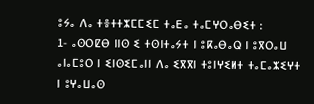ⵓⵢⴰ ⴷⴰ ⵜⴻⵜⵜⵣⵎⵎⵉⵎ ⵜⴰⴹⴰ ⵜⴰⵎⵖⵔⴰⴱⵉⵜ :
1- ⴰⵙⵔⵇⴱ ⵏⵏⵙ ⵉ ⵜⵙⵏⵜⴰⵢⵜ ⵏ ⵓⴽⴰⴱⴰⵕ ⵏ ⵓⴳⵔⴰⵡ ⴰⵏⴰⵎⵓⵔ ⵏ ⵉⵏⵙⵉⵎⴰⵏⵏ ⴷⴰ ⵉⴳⴳⵏ ⵜⵓⵏⵖⵉⵍⵜ ⵜⴰⵎⴰⵣⵉⵖⵜ ⵏ ⵓⵖⴰⵡⴰⵙ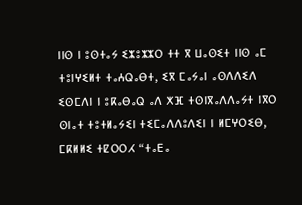ⵏⵏⵙ ⵏ ⵓⵙⵜⴰⵢ ⵉⵣⵓⵣⵣⵔ ⵜⵜ ⴳ ⵡⴰⵙⵉⵜ ⵏⵏⵙ ⴰⵎ ⵜⵓⵏⵖⵉⵍⵜ ⵜⴰⵄⵕⴰⴱⵜ, ⵉⴳ ⵎⴰⵢⴰⵏ ⴰⵙⴷⴷⵉⴷ ⵉⵙⵎⴷⵏ ⵏ ⵓⴽⴰⴱⴰⵕ ⴰⴷ ⵅⴼ ⵜⵙⵏⴳⴰⴷⴷⴰⵢⵜ ⵏⴳⵔ ⵙⵏⴰⵜ ⵜⵓⵜⵍⴰⵢⵉⵏ ⵜⵉⵎⴰⴷⴷⵓⴷⵉⵏ ⵏ ⵍⵎⵖⵔⵉⴱ, ⵎⴽⵍⵍⵉ ⵜⵇⵔⵔⵃ “ⵜⴰⴹⴰ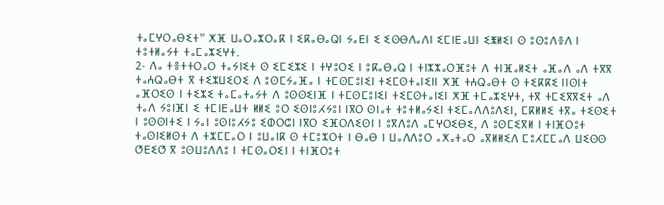ⵜⴰⵎⵖⵔⴰⴱⵉⵜ” ⵅⴼ ⵡⴰⵔⴰⵣⵔⴰⴽ ⵏ ⵉⴽⴰⴱⴰⵕⵏ ⵢⴰⴹⵏ ⵉ ⵉⵙⴱⴷⴰⴷⵏ ⵉⵎⵏⴹⴰⵡⵏ ⵉⵥⵍⵉⵏ ⵙ ⵓⵙⵓⴷⴻⴷ ⵏ ⵜⵓⵜⵍⴰⵢⵜ ⵜⴰⵎⴰⵣⵉⵖⵜ.
2- ⴷⴰ ⵜⴻⵜⵜⵔⴰⵔ ⵜⴰⵢⵏⵉⵜ ⵙ ⵉⵎⵉⵣⵉ ⵏ ⵜⵖⵓⵔⵉ ⵏ ⵓⴽⴰⴱⴰⵕ ⵏ ⵜⵏⵣⵣⴰⵔⴼⵓⵜ ⴷ ⵜⵏⴼⴰⵍⵉⵜ ⴰⴼⴰⴷ ⴰⴷ ⵜⴳⴳ ⵜⴰⵄⵕⴰⴱⵜ ⴳ ⵜⵉⵣⵡⵉⵔⵉ ⴷ ⵓⵙⵎⵢⴰⴼⴰ ⵏ ⵜⵎⵙⵎⵓⵏⵉⵏ ⵜⵉⵎⵙⵜⴰⵏⵉⵏⵏ ⵅⴼ ⵜⵄⵕⴰⴱⵜ ⵙ ⵜⵉⴽⴽⵉ ⵏⵏⵙⵏⵜ ⴰⴼⵔⵉⵙ ⵏ ⵜⵉⵣⵉ ⵜⴰⵎⴰⵜⴰⵢⵜ ⴷ ⵓⵙⵙⵉⵏⴼ ⵏ ⵜⵎⵙⵎⵓⵏⵉⵏ ⵜⵉⵎⵙⵜⴰⵏⵉⵏ ⵅⴼ ⵜⵎⴰⵣⵉⵖⵜ, ⵜⴳ ⵜⵎⵉⴳⴳⵉⵜ ⴰⴷ ⵜⴰⴷ ⵢⵓⵏⴼⵏ ⵉ ⵜⵎⵏⴹⴰⵡⵜ ⵍⵍⵉ ⵓⵔ ⵉⵙⵏⵓⵃⵢⵓⵏ ⵏⴳⵔ ⵙⵏⴰⵜ ⵜⵓⵜⵍⴰⵢⵉⵏ ⵜⵉⵎⴰⴷⴷⵓⴷⵉⵏ, ⵎⴽⵍⵍⵉ ⵜⴳⴰ ⵜⵉⵙⵉⵜ ⵏ ⵓⵙⵙⵏⵜⵉ ⵏ ⵢⴰⵏ ⵓⵙⵏⵓⵃⵢⵓ ⵉⵀⵔⵛⵏ ⵏⴳⵔ ⵉⴼⵔⴷⵉⵙⵏ ⵏ ⵓⴳⴷⵓⴷ ⴰⵎⵖⵔⵉⴱⵉ, ⴷ ⵓⵙⵎⵉⴳⵍ ⵏ ⵜⵏⴼⵔⵓⵜ ⵜⴰⵙⵏⵉⵍⵙⵜ ⴷ ⵜⵣⵎⵎⴰⵔ ⵏ ⵓⵡⴰⵏⴽ ⵙ ⵜⵎⵓⵣⵔⵜ ⵏ ⴱⴰⴱ ⵏ ⵡⴰⴷⴷⵓⵔ ⴰⵅⴰⵜⴰⵔ ⴰⴳⵍⵍⵉⴷ ⵎⵓⵃⵎⵎⴰⴷ ⵡⵉⵙⵙ ⵚⴹⵉⵚ ⴳ ⵓⵙⵡⵓⴷⴷⵓ ⵏ ⵜⵎⵙⴰⵔⵉⵏ ⵏ ⵜⵏⴼⵔⵓⵜ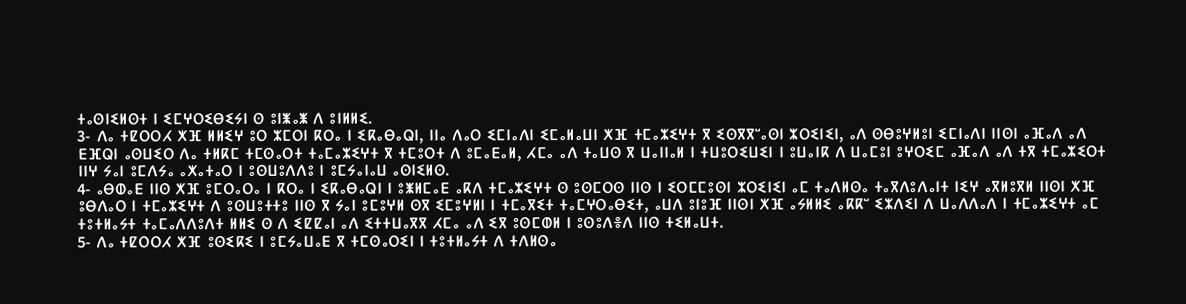ⵜⴰⵙⵏⵉⵍⵙⵜ ⵏ ⵉⵎⵖⵔⵉⴱⵉⵢⵏ ⵙ ⵓⵏⵥⴰⵥ ⴷ ⵓⵏⵍⵍⵉ.
3- ⴷⴰ ⵜⵇⵔⵔⵃ ⵅⴼ ⵍⵍⵉⵖ ⵓⵔ ⵣⵎⵔⵏ ⴽⵔⴰ ⵏ ⵉⴽⴰⴱⴰⵕⵏ, ⵏⵏⴰ ⴷⴰⵔ ⵉⵎⵏⴰⴷⵏ ⵉⵎⴰⵍⴰⵡⵏ ⵅⴼ ⵜⵎⴰⵣⵉⵖⵜ ⴳ ⵉⵙⴳⴳⵯⴰⵙⵏ ⵣⵔⵉⵏⵉⵏ, ⴰⴷ ⵙⴱⵓⵖⵍⵓⵏ ⵉⵎⵏⴰⴷⵏ ⵏⵏⵙⵏ ⴰⴼⴰⴷ ⴰⴷ ⴹⴼⵕⵏ ⴰⵙⵡⵉⵔ ⴷⴰ ⵜⵍⴽⵎ ⵜⵎⵙⴰⵔⵜ ⵜⴰⵎⴰⵣⵉⵖⵜ ⴳ ⵜⵎⵓⵔⵜ ⴷ ⵓⵎⴰⴹⴰⵍ, ⵃⵎⴰ ⴰⴷ ⵜⴰⵡⵙ ⴳ ⵡⴰⵏⵏⴰⵍ ⵏ ⵜⵡⵓⵔⵉⵡⵉⵏ ⵏ ⵓⵡⴰⵏⴽ ⴷ ⵡⴰⵎⵓⵏ ⵓⵖⵔⵉⵎ ⴰⴼⴰⴷ ⴰⴷ ⵜⴳ ⵜⵎⴰⵣⵉⵔⵜ ⵏⵏⵖ ⵢⴰⵏ ⵓⵎⴷⵢⴰ ⴰⵅⴰⵜⴰⵔ ⵏ ⵓⵙⵡⵓⴷⴷⵓ ⵏ ⵓⵎⵢⴰⵏⴰⵡ ⴰⵙⵏⵉⵍⵙ.
4- ⴰⴱⵀⴰⴹ ⵏⵏⵙ ⵅⴼ ⵓⵎⵔⴰⵔⴰ ⵏ ⴽⵔⴰ ⵏ ⵉⴽⴰⴱⴰⵕⵏ ⵏ ⵓⵥⵍⵎⴰⴹ ⴰⴽⴷ ⵜⵎⴰⵣⵉⵖⵜ ⵙ ⵓⵙⵎⵔⵙ ⵏⵏⵙ ⵏ ⵉⵔⵎⵎⵓⵙⵏ ⵣⵔⵉⵏⵉⵏ ⴰⵎ ⵜⴰⴷⵍⵙⴰ ⵜⴰⴳⴷⵓⴷⴰⵏⵜ ⵏⵉⵖ ⴰⴳⵍⵓⴳⵍ ⵏⵏⵙⵏ ⵅⴼ ⵓⴱⴷⴰⵔ ⵏ ⵜⵎⴰⵣⵉⵖⵜ ⴷ ⵓⵙⵡⵓⵜⵜⵓ ⵏⵏⵙ ⴳ ⵢⴰⵏ ⵓⵎⵓⵖⵍ ⵙⴳ ⵉⵎⵓⵖⵍⵏ ⵏ ⵜⵎⴰⴳⵉⵜ ⵜⴰⵎⵖⵔⴰⴱⵉⵜ, ⴰⵡⴷ ⵓⵏⵓⴼ ⵏⵏⵙⵏ ⵅⴼ ⴰⵢⵍⵍⵉ ⴰⴽⴽⵯ ⵉⵣⴷⵉⵏ ⴷ ⵡⴰⴷⴷⴰⴷ ⵏ ⵜⵎⴰⵣⵉⵖⵜ ⴰⵎ ⵜⵓⵜⵍⴰⵢⵜ ⵜⴰⵎⴰⴷⴷⵓⴷⵜ ⵍⵍⵉ ⵙ ⴷ ⵉⵇⵇⴰⵏ ⴰⴷ ⵉⵜⵜⵡⴰⴳⴳ ⵃⵎⴰ ⴰⴷ ⵉⴳ ⵓⵙⵎⵀⵍ ⵏ ⵓⵙⵓⴷⴻⴷ ⵏⵏⵙ ⵜⵉⵍⴰⵡⵜ.
5- ⴷⴰ ⵜⵇⵔⵔⵃ ⵅⴼ ⵓⵙⵉⴽⵉ ⵏ ⵓⵎⵢⴰⵡⴰⴹ ⴳ ⵜⵎⵙⴰⵔⵉⵏ ⵏ ⵜⵓⵜⵍⴰⵢⵜ ⴷ ⵜⴷⵍⵙⴰ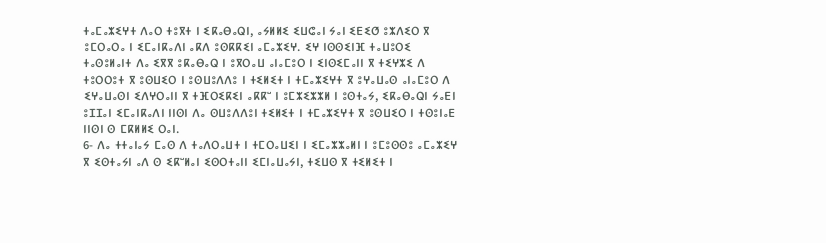ⵜⴰⵎⴰⵣⵉⵖⵜ ⴷⴰⵔ ⵜⵓⴳⵜ ⵏ ⵉⴽⴰⴱⴰⵕⵏ, ⴰⵢⵍⵍⵉ ⵉⵡⵛⴰⵏ ⵢⴰⵏ ⵉⴹⵉⵚ ⵓⵣⴷⵉⵔ ⴳ ⵓⵎⵔⴰⵔⴰ ⵏ ⵉⵎⴰⵏⴽⴰⴷⵏ ⴰⴽⴷ ⵓⵙⴽⴽⵉⵏ ⴰⵎⴰⵣⵉⵖ. ⵉⵖ ⵏⵙⵙⵉⵏⴼ ⵜⴰⵡⵓⵔⵉ ⵜⴰⵙⵓⵍⴰⵏⵜ ⴷⴰ ⵉⴳⴳ ⵓⴽⴰⴱⴰⵕ ⵏ ⵓⴳⵔⴰⵡ ⴰⵏⴰⵎⵓⵔ ⵏ ⵉⵏⵙⵉⵎⴰⵏⵏ ⴳ ⵜⵉⵖⵣⵉ ⴷ ⵜⵓⵔⵔⵓⵜ ⴳ ⵓⵙⵡⵉⵔ ⵏ ⵓⵙⵡⵓⴷⴷⵓ ⵏ ⵜⵉⵍⵉⵜ ⵏ ⵜⵎⴰⵣⵉⵖⵜ ⴳ ⵓⵖⴰⵡⴰⵙ ⴰⵏⴰⵎⵓⵔ ⴷ ⵉⵖⴰⵡⴰⵙⵏ ⵉⴷⵖⵔⴰⵏⵏ ⴳ ⵜⴼⵔⵉⴽⵉⵏ ⴰⴽⴽⵯ ⵏ ⵓⵎⵣⵉⵣⵣⵍ ⵏ ⵓⵙⵜⴰⵢ, ⵉⴽⴰⴱⴰⵕⵏ ⵢⴰⴹⵏ ⵓⵊⵊⴰⵏ ⵉⵎⴰⵏⴽⴰⴷⵏ ⵏⵏⵙⵏ ⴷⴰ ⵙⵡⵓⴷⴷⵓⵏ ⵜⵉⵍⵉⵜ ⵏ ⵜⵎⴰⵣⵉⵖⵜ ⴳ ⵓⵙⵡⵉⵔ ⵏ ⵜⵙⵓⵏⴰⴹ ⵏⵏⵙⵏ ⵙ ⵎⴽⵍⵍⵉ ⵔⴰⵏ.
6- ⴷⴰ ⵜⵜⴰⵏⴰⵢ ⵎⴰⵙ ⴷ ⵜⴰⴷⵔⴰⵡⵜ ⵏ ⵜⵎⵔⴰⵡⵉⵏ ⵏ ⵉⵎⴰⵣⵣⴰⵍⵏ ⵏ ⵓⵎⵓⵙⵙⵓ ⴰⵎⴰⵣⵉⵖ ⴳ ⵉⵙⵜⴰⵢⵏ ⴰⴷ ⵙ ⵉⴽⵯⵍⴰⵏ ⵉⵙⵔⵜⴰⵏⵏ ⵉⵎⵏⴰⵡⴰⵢⵏ, ⵜⵉⵡⵙ ⴳ ⵜⵉⵍⵉⵜ ⵏ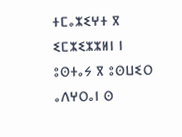ⵜⵎⴰⵣⵉⵖⵜ ⴳ ⵉⵎⵣⵉⵣⵣⵍⵏ ⵏ ⵓⵙⵜⴰⵢ ⴳ ⵓⵙⵡⵉⵔ ⴰⴷⵖⵔⴰⵏ ⵙ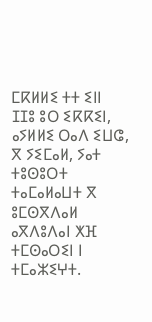ⵎⴽⵍⵍⵉ ⵜⵜ ⵉⵏⵏ ⵊⵊⵓ ⵓⵔ ⵉⴽⴽⵉⵏ, ⴰⵢⵍⵍⵉ ⵔⴰⴷ ⵉⵡⵛ, ⴳ ⵢⵉⵎⴰⵍ, ⵢⴰⵜ ⵜⵓⵙⵓⵔⵜ ⵜⴰⵎⴰⵍⴰⵡⵜ ⴳ ⵓⵎⵙⴳⴷⴰⵍ ⴰⴳⴷⵓⴷⴰⵏ ⵅⴼ ⵜⵎⵙⴰⵔⵉⵏ ⵏ ⵜⵎⴰⵣⵉⵖⵜ.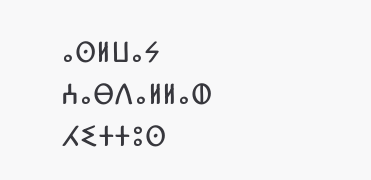ⴰⵙⵍⵡⴰⵢ
ⵄⴰⴱⴷⴰⵍⵍⴰⵀ ⵃⵉⵜⵜⵓⵙ